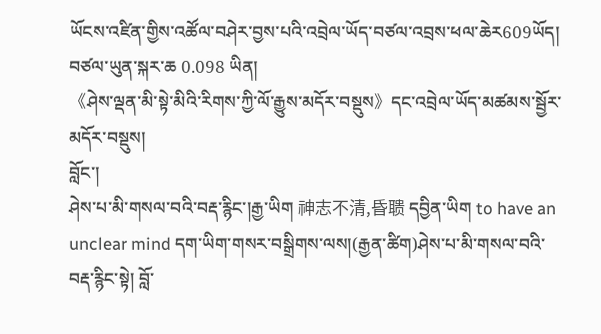ཡོངས་འཛིན་གྱིས་འཚོལ་བཤེར་བྱས་པའི་འབྲེལ་ཡོད་བཙལ་འབྲས་ཕལ་ཆེར609ཡོད།  བཙལ་ཡུན་སྐར་ཆ 0.098 ཡིན།
《ཤེས་ལྡན་མི་སྟེ་མིའི་རིགས་ཀྱི་ལོ་རྒྱུས་མདོར་བསྡུས》དང་འབྲེལ་ཡོད་མཚམས་སྦྱོར་མདོར་བསྡུས།
བློང་།
ཤེས་པ་མི་གསལ་བའི་བརྡ་རྙིང་།རྒྱ་ཡིག 神志不清,昏聩 དབྱིན་ཡིག to have an unclear mind དག་ཡིག་གསར་བསྒྲིགས་ལས།(རྒྱན་ཚིག)ཤེས་པ་མི་གསལ་བའི་བརྡ་རྙིང་སྟེ། བློ་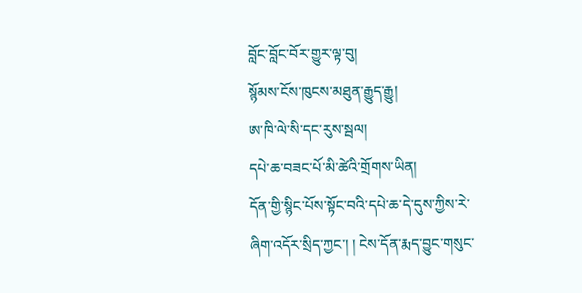བློང་བློང་བོར་གྱུར་ལྟ་བུ།
སྙོམས་ངོས་ཁུངས་མཐུན་རྒྱུད་རྒྱུ།
ཨ་ཁི་ལེ་སི་དང་རུས་སྦལ།
དཔེ་ཆ་བཟང་པོ་མི་ཚེའི་གྲོགས་ཡིན།
དོན་གྱི་སྙིང་པོས་སྟོང་བའི་དཔེ་ཆ་དེ་དུས་ཀྱིས་རེ་ཞིག་འདོར་སྲིད་ཀྱང་། ། ངེས་དོན་རྨད་བྱུང་གསུང་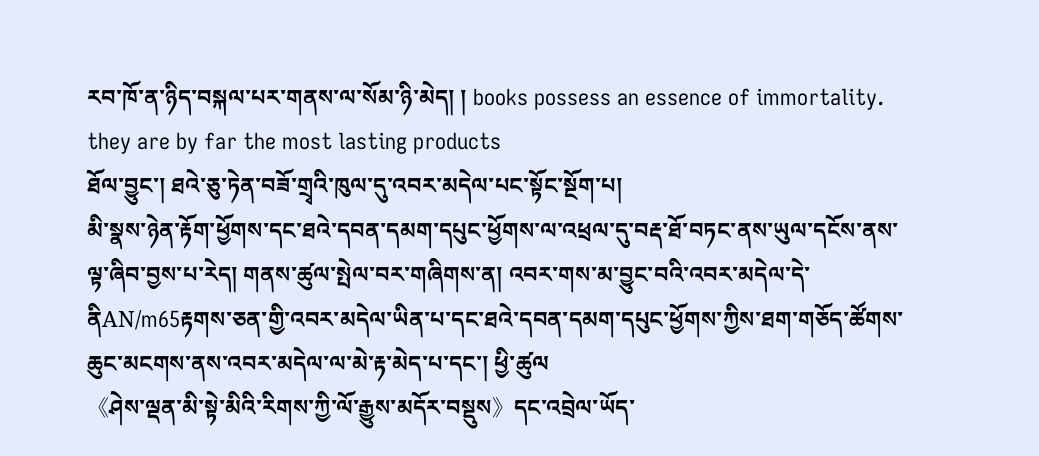རབ་ཁོ་ན་ཉིད་བསྐལ་པར་གནས་ལ་སོམ་ཉི་མེད། ། books possess an essence of immortality. they are by far the most lasting products
ཐོལ་བྱུང་། ཐའེ་ཅུ་ཏེན་བཟོ་གྲྭའི་ཁུལ་དུ་འབར་མདེལ་པང་སྟོང་སྔོག་པ།
མི་སྣས་ཉེན་རྟོག་ཕྱོགས་དང་ཐའེ་དབན་དམག་དཔུང་ཕྱོགས་ལ་འཕྲལ་དུ་བརྡ་ཐོ་བཏང་ནས་ཡུལ་དངོས་ནས་ལྟ་ཞིབ་བྱས་པ་རེད། གནས་ཚུལ་སྤེལ་བར་གཞིགས་ན། འབར་གས་མ་བྱུང་བའི་འབར་མདེལ་དེ་ནིAN/m65རྟགས་ཅན་གྱི་འབར་མདེལ་ཡིན་པ་དང་ཐའེ་དབན་དམག་དཔུང་ཕྱོགས་ཀྱིས་ཐག་གཅོད་ཚོགས་ཆུང་མངགས་ནས་འབར་མདེལ་ལ་མེ་རྟ་མེད་པ་དང་། ཕྱི་ཚུལ
《ཤེས་ལྡན་མི་སྟེ་མིའི་རིགས་ཀྱི་ལོ་རྒྱུས་མདོར་བསྡུས》དང་འབྲེལ་ཡོད་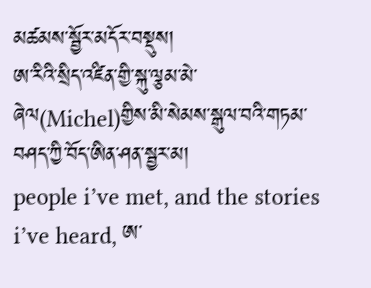མཚམས་སྦྱོར་མདོར་བསྡུས།
ཨ་རིའི་སྲིད་འཛིན་གྱི་སྐུ་ལྕམ་མེ་ཞེལ(Michel)གྱིས་མི་སེམས་སྒུལ་བའི་གཏམ་བཤད་ཀྱི་བོད་ཨིན་ཤན་སྦྱར་མ།
people i’ve met, and the stories i’ve heard, ཨ་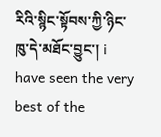རིའི་སྙིང་སྟོབས་ཀྱི་ཉིང་ཁུ་དེ་མཐོང་བྱུང་། i have seen the very best of the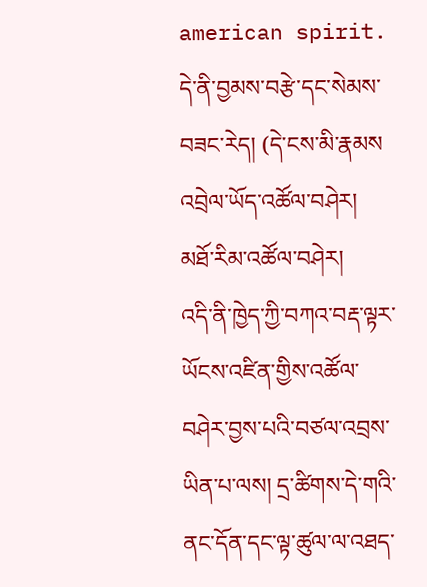american spirit. དེ་ནི་བྱམས་བརྩེ་དང་སེམས་བཟང་རེད། (དེ་ངས་མི་རྣམས
འབྲེལ་ཡོད་འཚོལ་བཤེར།
མཐོ་རིམ་འཚོལ་བཤེར།
འདི་ནི་ཁྱེད་ཀྱི་བཀའ་བརྡ་ལྟར་ཡོངས་འཛིན་གྱིས་འཚོལ་བཤེར་བྱས་པའི་བཙལ་འབྲས་ཡིན་པ་ལས། དྲ་ཚིགས་དེ་གའི་ནང་དོན་དང་ལྟ་ཚུལ་ལ་འཐད་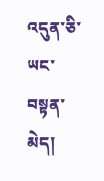འདུན་ཅི་ཡང་བསྟན་མེད།